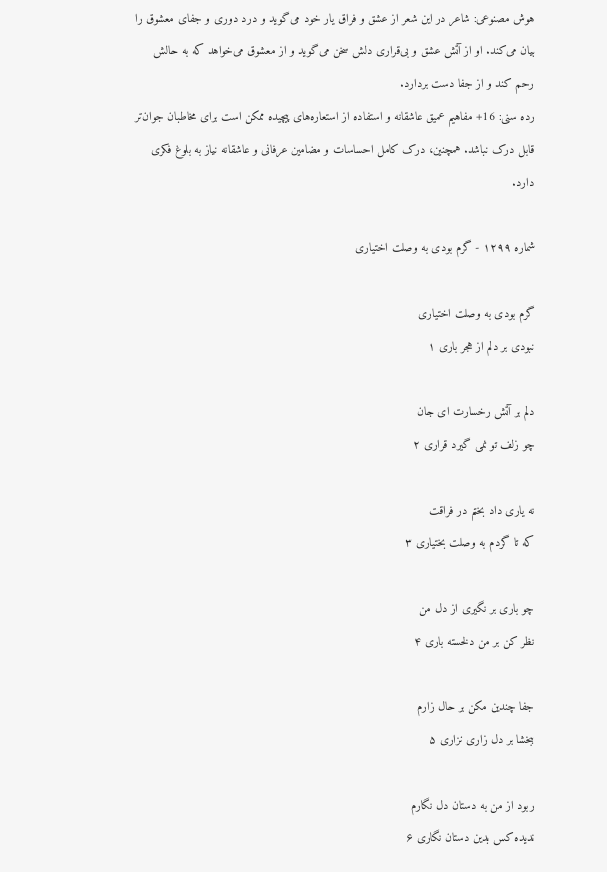هوش مصنوعی: شاعر در این شعر از عشق و فراق یار خود می‌گوید و درد دوری و جفای معشوق را بیان می‌کند. او از آتش عشق و بی‌قراری دلش سخن می‌گوید و از معشوق می‌خواهد که به حالش رحم کند و از جفا دست بردارد.
رده سنی: 16+ مفاهیم عمیق عاشقانه و استفاده از استعاره‌های پیچیده ممکن است برای مخاطبان جوان‌تر قابل درک نباشد. همچنین، درک کامل احساسات و مضامین عرفانی و عاشقانه نیاز به بلوغ فکری دارد.

شماره ۱۲۹۹ - گرم بودی به وصلت اختیاری

گرم بودی به وصلت اختیاری
نبودی بر دلم از هجر باری ۱

دلم بر آتش رخسارت ای جان
چو زلف تو نمی گیرد قراری ۲

نه یاری داد بختم در فراقت
که تا گردم به وصلت بختیاری ۳

چو باری بر نگیری از دل من
نظر کن بر من دلخسته باری ۴

جفا چندین مکن بر حال زارم
ببخشا بر دل زاری نزاری ۵

ربود از من به دستان دل نگارم
ندیده کس بدین دستان نگاری ۶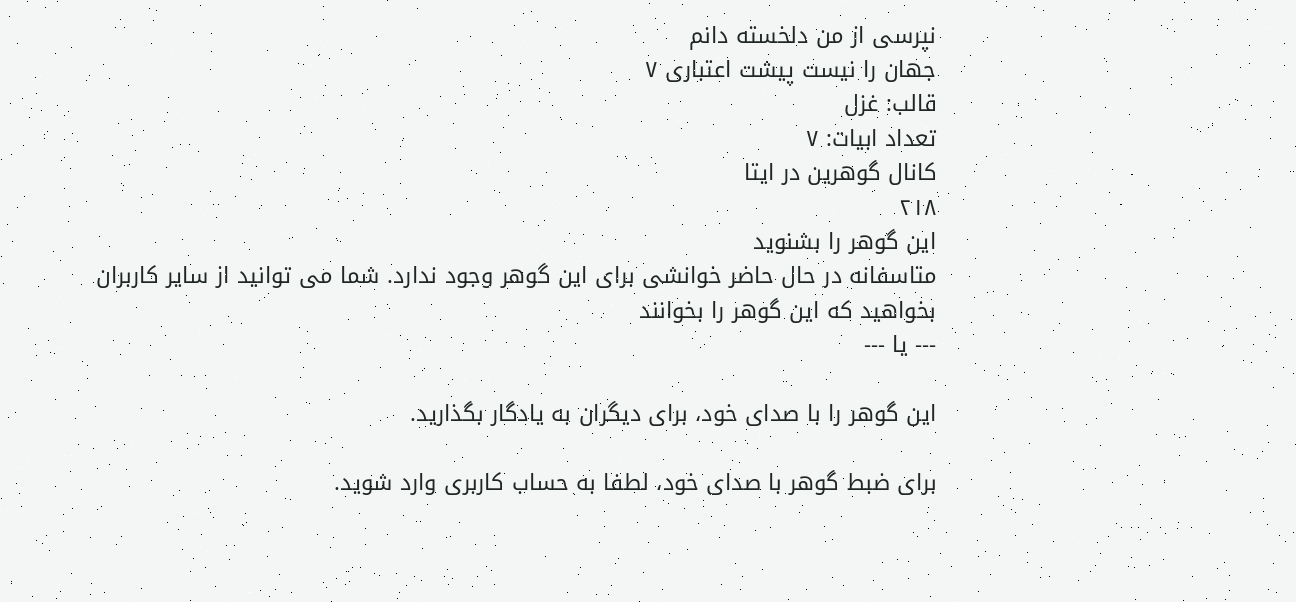نپرسی از من دلخسته دانم
جهان را نیست پیشت اعتباری ۷
قالب: غزل
تعداد ابیات: ۷
کانال گوهرین در ایتا
۲۱۸
این گوهر را بشنوید
متاسفانه در حال حاضر خوانشی برای این گوهر وجود ندارد. شما می توانید از سایر کاربران بخواهید که این گوهر را بخوانند
--- یا ---

این گوهر را با صدای خود، برای دیگران به یادگار بگذارید.

برای ضبط گوهر با صدای خود، لطفا به حساب کاربری وارد شوید.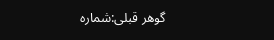گوهر قبلی:شماره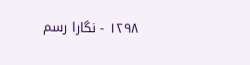۱۲۹۸ - نگارا رسم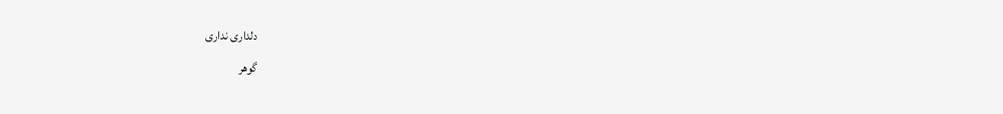دلداری نداری
گوهر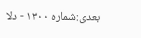بعدی:شماره ۱۳۰۰ - دلا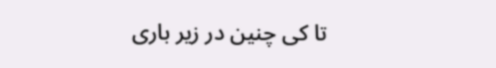تا کی چنین در زیر باری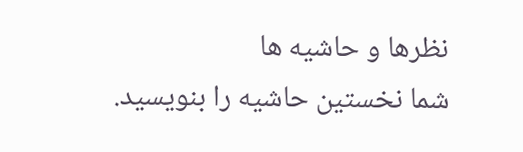نظرها و حاشیه ها
شما نخستین حاشیه را بنویسید.